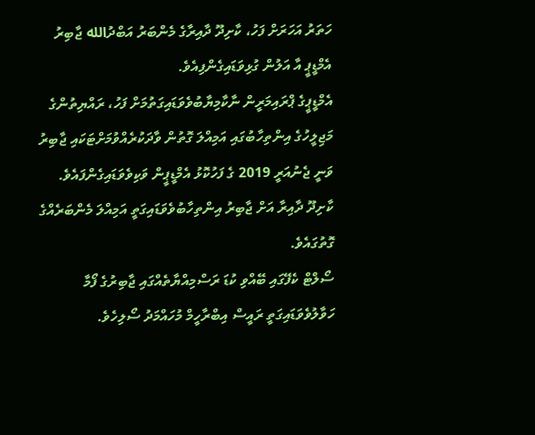ހަތަރު އަހަރަށް ފަހު، ކާށިދޫ ދާއިރާގެ މެންބަރު އަބްދުالله ޖާބިރު އެމްޑީޕީ އާ އަލުން ގުޅިވަޑައިގެންފިއެވެ.
އެމްޑީޕީގެ ޕްރައިމަރީން ނާކާމިޔާބުވެވަޑައިގަތުމަށް ފަހު، ރައްޔިތުންގެ މަޖިލީހުގެ އިންތިހާބުގައި އަމިއްލަ ގޮތުން ވާދަކުރެއްވުމަށްޓަކައި ޖާބިރު ވަނީ ޖެނުއަރީ 2019 ގެ ފަހުކޮޅު އެމްޑީޕީން ވަކިވެވަޑައިގެންފައެވެ. ކާށިދޫ ދާއިރާ އަށް ޖާބިރު އިންތިހާބުވެވަޑައިގަތީ އަމިއްލަ މެންބަރެއްގެ ގޮތުގައެވެ.
ސޯލްޓް ކެފޭގައި ބޭއްވި ކުޑަ ރަސްމިއްޔާތެއްގައި ޖާބިރުގެ ފޯމާ ހަވާލުވެވަޑައިގަތީ ރައީސް އިބްރާހީމް މުހައްމަދު ސޯލިހެވެ.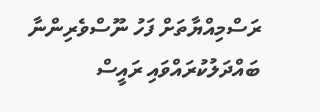ރަސްމިއްޔާތަށް ފަހު ނޫސްވެރިންނާ ބައްދަލުކުރައްވައި ރައީސް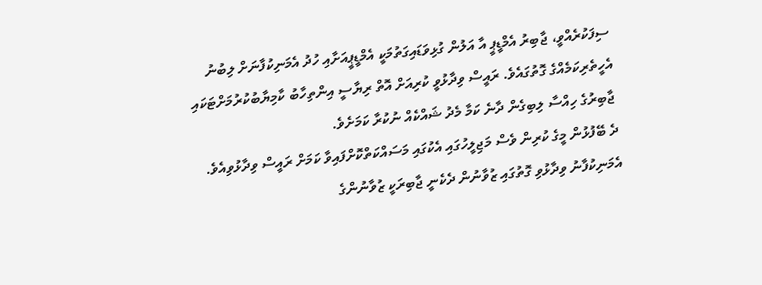ސިފަކުރެއްވީ، ޖާބިރު އެމްޑީޕީ އާ އަލުން ގުޅިވަޑައިގަތުމަކީ އެމްޑީޕީއަށާއި ހުދު އެމަނިކުފާނަށް ލިބުނު އެހީތެރިކަމެއްގެ ގޮތުގައެވެ. ރައީސް ވިދާޅުވީ ކުރިއަށް އޮތް ރިޔާސީ އިންތިހާބު ކާމިޔާބުކުރުމަށްޓަކައި ޖާބިރުގެ ހިއްސާ ލިބިގެން ދާނެ ކަމާ މެދު ޝައްކެއް ނުކުރާ ކަމަށެވެ.
ދެ ބޭފުޅުން މީގެ ކުރިން ވެސް މަޖިލީހުގައި އެކުގައި މަސައްކަތްކޮށްފައިވާ ކަމަށް ރައީސް ވިދާޅުވިއެވެ. އެމަނިކުފާނު ވިދާޅުވި ގޮތުގައި ޒުވާނުން ދެކެނީ ޖާބިރަކީ ޒުވާނުންގެ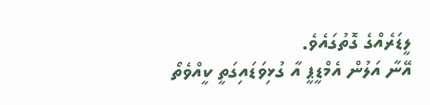ލީޑަރެއްގެ ގޮތުގައެވެ.
އޭނާ އަލުން އެމްޑީޕީ އާ ގުޅިވަޑައިގަތީ ކީއްވެތޯ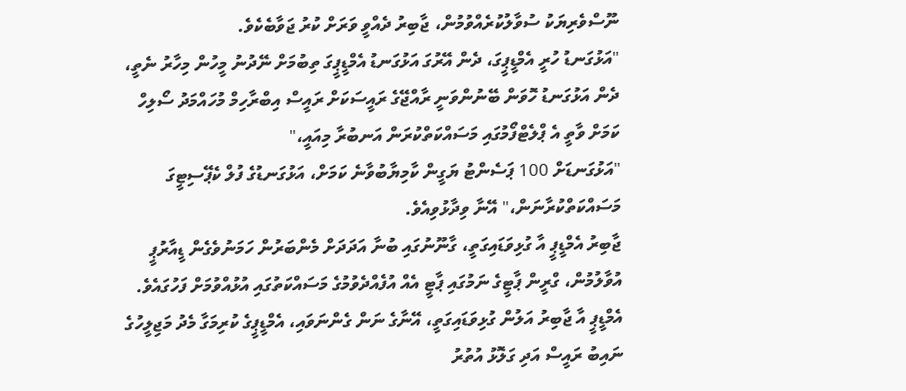ނޫސްވެރިޔަކު ސުވާލުކުރެއްވުމުން، ޖާބިރު ދެއްވީ ވަރަށް ކުރު ޖަވާބެކެވެ.
"އަޅުގަނޑު ހުރީ އެމްޑީޕީގަ، ދެން އޭރުގަ އަޅުގަނޑު އެމްޑީޕީގަ ތިބުމަށް ނޭދުނު މީހުން މިހާރު ނެތީ، ދެން އަޅުގަނޑު ހޮވަން ބޭނުންވަނީ ރާއްޖޭގެ ރައީސަކަށް ރައީސް އިބްރާހިމް މުހައްމަދު ސޯލިހް ކަމަށް ވާތީ އެ ޕްލެޓްފޯމުގައި މަސައްކަތްކުރަން އަނބުރާ މިއައީ،"
"އަޅުގަނޑަށް 100 ޕަސެންޓު ޔަގީން ކާމިޔާބުވާނެ ކަމަށް، އަޅުގަނޑުގެ ފުލް ކެޕޭސިޓީގަ މަސައްކަތްކުރާނަން،" އޭނާ ވިދާޅުވިއެވެ.
ޖާބިރު އެމްޑީޕީ އާ ގުޅިވަޑައިގަތީ، ގާނޫނުގައި ބުނާ އަދަދަށް މެންބަރުން ހަމަނުވެގެން ޑީއާރުޕީ އުވާލުމުން، ގްރީން ޕާޓީގެ ނަމުގައި ޕާޓީ އެއް އުފެއްދެވުމުގެ މަސައްކަތުގައި އުޅުއްވުމަށް ފަހުގައެވެ.
އެމްޑީޕީ އާ ޖާބިރު އަލުން ގުޅިވަޑައިގަތީ، އޭނާގެ ނަން ގެންނަވައި، އެމްޑީޕީގެ ކުރިމަގާ މެދު މަޖިލީހުގެ ނައިބު ރައީސް އަދި ގަލޮޅު އުތުރު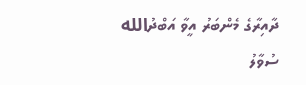ދާއިރާގެ މެންބަރު އީވާ އަބްދުالله ސުވާލު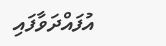އުފައްދަވާފައި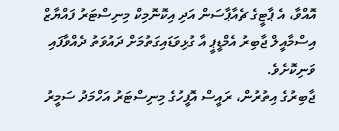އޮއްވާ، އެ ޕާޓީގެ ޗެއާޕާސަން އަދި އިކޮނޮމިކް މިނިސްޓަރު ފައްޔާޒް އިސްމާއީލް ޖާބިރު އެމްޑީޕީ އާ ގުޅިވަޑައިގަތުމަށް ދައުވަތު ދެއްވާފައި ވަނިކޮށެވެ.
ޖާބިރުގެ އިތުރުން، ރައީސް އޮފީހުގެ މިނިސްޓަރު އަހްމަދު ސަމީރު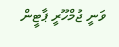ވަނީ ޖުމްހޫރީ ޕާޓީން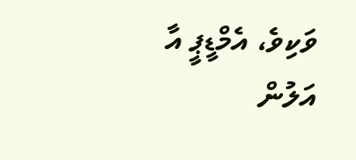ވަކިވެ، އެމްޑީޕީ އާ އަލުން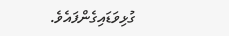ގުޅިވަޑައިގެންފައެވެ.